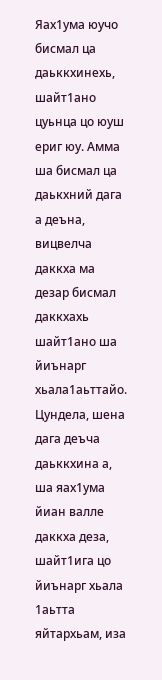Яах1ума юучо бисмал ца даьккхинехь, шайт1ано цуьнца цо юуш ериг юу. Амма ша бисмал ца даькхний дага а деъна, вицвелча даккха ма дезар бисмал даккхахь шайт1ано ша йиънарг хьала1аьттайо. Цундела, шена дага деъча даьккхина а, ша яах1ума йиан валле даккха деза, шайт1ига цо йиънарг хьала 1аьтта яйтархьам, иза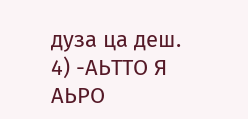дуза ца деш.
4) -АЬТТО Я АЬРО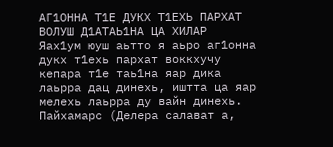АГ1ОННА Т1Е ДУКХ Т1ЕХЬ ПАРХАТ ВОЛУШ Д1АТАЬ1НА ЦА ХИЛАР
Яах1ум юуш аьтто я аьро аг1онна дукх т1ехь пархат воккхучу кепара т1е таь1на яар дика лаьрра дац динехь, иштта ца яар мелехь лаьрра ду вайн динехь.
Пайхамарс (Делера салават а,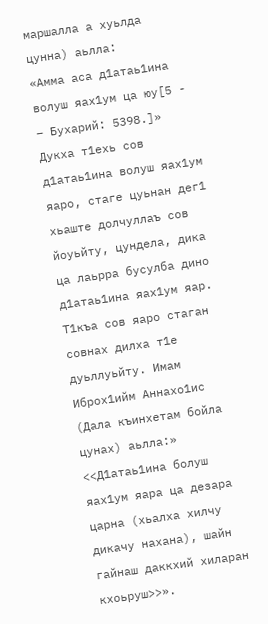маршалла а хуьлда цунна) аьлла:
«Амма аса д1атаь1ина волуш яах1ум ца юу[5 - – Бухарий: 5398.]»
Дукха т1ехь сов д1атаь1ина волуш яах1ум яаро, стаге цуьнан дег1 хьаште долчуллаъ сов йоуьйту, цундела, дика ца лаьрра бусулба дино д1атаь1ина яах1ум яар. Т1къа сов яаро стаган совнах дилха т1е дуьллуьйту. Имам Иброх1ийм Аннахо1ис (Дала къинхетам бойла цунах) аьлла:»
<<Д1атаь1ина болуш яах1ум яара ца дезара царна (хьалха хилчу дикачу нахана), шайн гайнаш даккхий хиларан кхоьруш>>».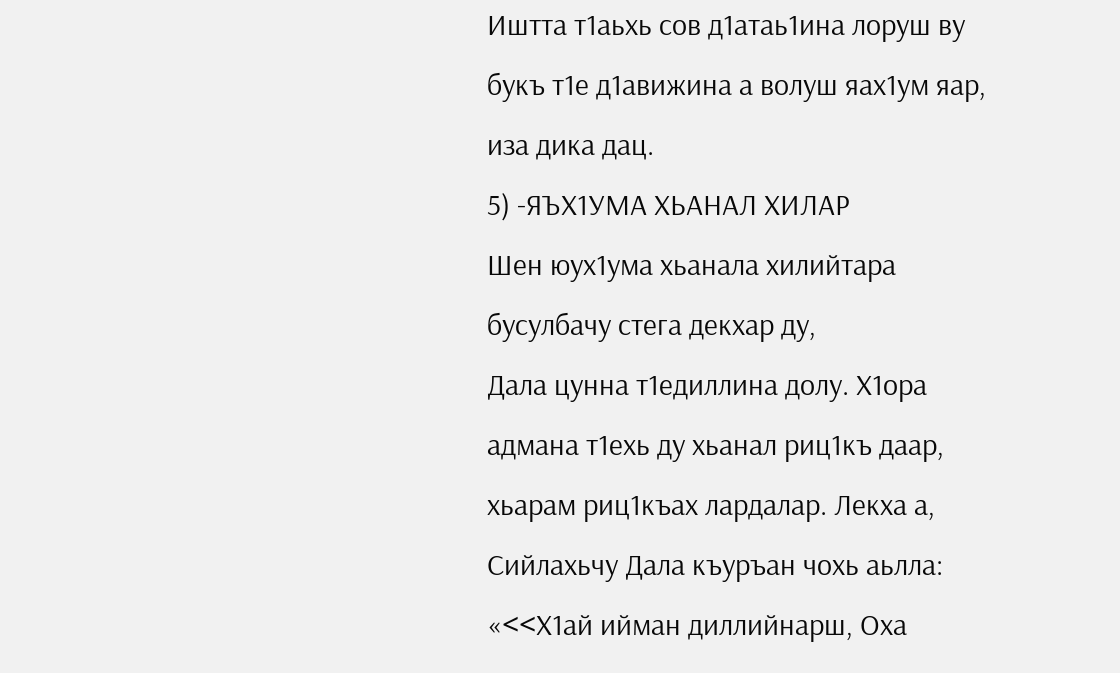Иштта т1аьхь сов д1атаь1ина лоруш ву букъ т1е д1авижина а волуш яах1ум яар, иза дика дац.
5) -ЯЪХ1УМА ХЬАНАЛ ХИЛАР
Шен юух1ума хьанала хилийтара бусулбачу стега декхар ду,
Дала цунна т1едиллина долу. Х1ора адмана т1ехь ду хьанал риц1къ даар, хьарам риц1къах лардалар. Лекха а, Сийлахьчу Дала къуръан чохь аьлла:
«<<Х1ай ийман диллийнарш, Оха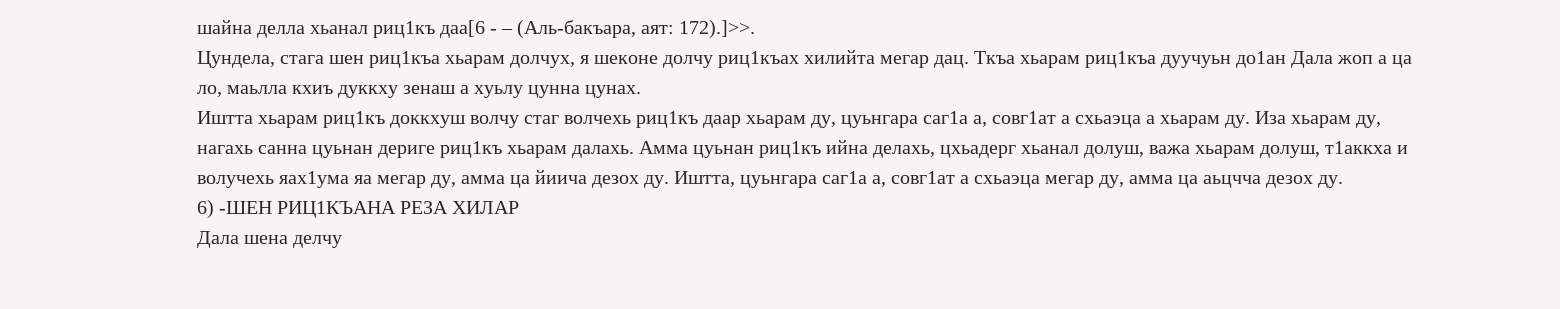шайна делла хьанал риц1къ даа[6 - – (Аль-бакъара, аят: 172).]>>.
Цундела, стага шен риц1къа хьарам долчух, я шеконе долчу риц1къах хилийта мегар дац. Ткъа хьарам риц1къа дуучуьн до1ан Дала жоп а ца ло, маьлла кхиъ дуккху зенаш а хуьлу цунна цунах.
Иштта хьарам риц1къ доккхуш волчу стаг волчехь риц1къ даар хьарам ду, цуьнгара саг1а а, совг1ат а схьаэца а хьарам ду. Иза хьарам ду, нагахь санна цуьнан дериге риц1къ хьарам далахь. Амма цуьнан риц1къ ийна делахь, цхьадерг хьанал долуш, важа хьарам долуш, т1аккха и волучехь яах1ума яа мегар ду, амма ца йиича дезох ду. Иштта, цуьнгара саг1а а, совг1ат а схьаэца мегар ду, амма ца аьцчча дезох ду.
6) -ШЕН РИЦ1КЪАНА РЕЗА ХИЛАР
Дала шена делчу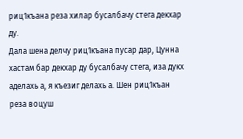риц1къана реза хилар бусалбачу стега декхар ду.
Дала шена делчу риц1къана пусар дар, Цунна хастам бар декхар ду бусалбачу стега, иза дукх аделахь а, я къезиг делахь а. Шен риц1къан реза воцуш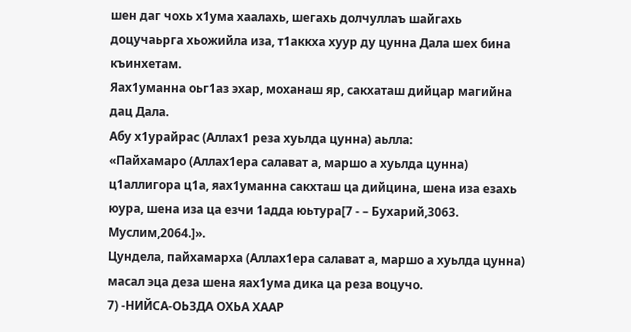шен даг чохь х1ума хаалахь, шегахь долчуллаъ шайгахь доцучаьрга хьожийла иза, т1аккха хуур ду цунна Дала шех бина къинхетам.
Яах1уманна оьг1аз эхар, моханаш яр, сакхаташ дийцар магийна дац Дала.
Абу х1урайрас (Аллах1 реза хуьлда цунна) аьлла:
«Пайхамаро (Аллах1ера салават а, маршо а хуьлда цунна) ц1аллигора ц1а, яах1уманна сакхташ ца дийцина, шена иза езахь юура, шена иза ца езчи 1адда юьтура[7 - – Бухарий,3063. Муслим,2064.]».
Цундела, пайхамарха (Аллах1ера салават а, маршо а хуьлда цунна) масал эца деза шена яах1ума дика ца реза воцучо.
7) -НИЙСА-ОЬЗДА ОХЬА ХААР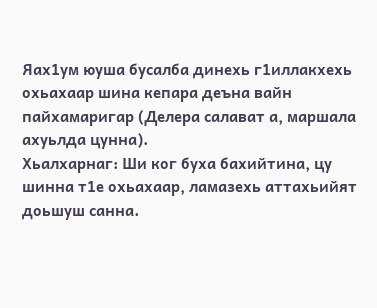Яах1ум юуша бусалба динехь г1иллакхехь охьахаар шина кепара деъна вайн пайхамаригар (Делера салават а, маршала ахуьлда цунна).
Хьалхарнаг: Ши ког буха бахийтина, цу шинна т1е охьахаар, ламазехь аттахьийят доьшуш санна.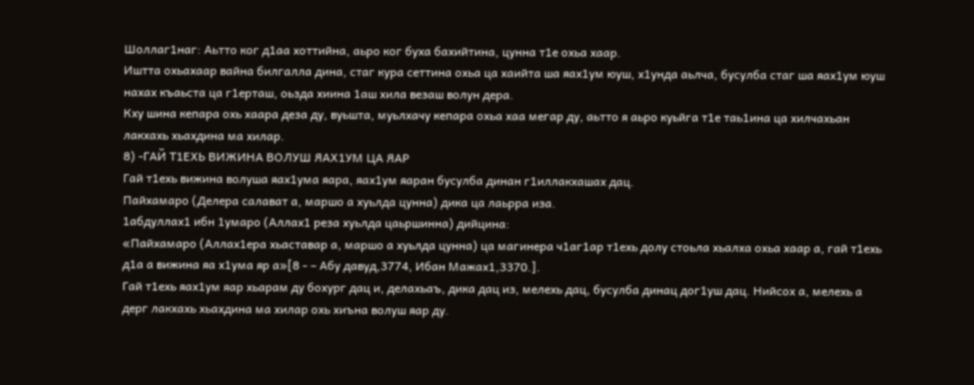Шоллаг1наг: Аьтто ког д1аа хоттийна, аьро ког буха бахийтина, цунна т1е охьа хаар.
Иштта охьахаар вайна билгалла дина, стаг кура сеттина охьа ца хаийта ша яах1ум юуш, х1унда аьлча, бусулба стаг ша яах1ум юуш нахах къаьста ца г1ерташ, оьзда хиина 1аш хила везаш волун дера.
Кху шина кепара охь хаара деза ду, вуьшта, муьлхачу кепара охьа хаа мегар ду, аьтто я аьро куьйга т1е таь1ина ца хилчахьан лакхахь хьахдина ма хилар.
8) -ГАЙ Т1ЕХЬ ВИЖИНА ВОЛУШ ЯАХ1УМ ЦА ЯАР
Гай т1ехь вижина волуша яах1ума яара, яах1ум яаран бусулба динан г1иллакхашах дац.
Пайхамаро (Делера салават а, маршо а хуьлда цунна) дика ца лаьрра иза.
1абдуллах1 ибн 1умаро (Аллах1 реза хуьлда цаьршинна) дийцина:
«Пайхамаро (Аллах1ера хьаставар а, маршо а хуьлда цунна) ца магинера ч1аг1ар т1ехь долу стоьла хьалха охьа хаар а, гай т1ехь д1а а вижина яа х1ума яр а»[8 - – Абу давуд,3774, Ибан Мажах1,3370.].
Гай т1ехь яах1ум яар хьарам ду бохург дац и, делахьаъ, дика дац из, мелехь дац, бусулба динац дог1уш дац. Нийсох а, мелехь а дерг лакхахь хьахдина ма хилар охь хиъна волуш яар ду.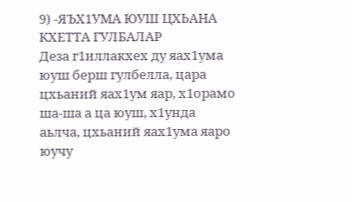9) -ЯЪХ1УМА ЮУШ ЦХЬАНА КХЕТТА ГУЛБАЛАР
Деза г1иллакхех ду яах1ума юуш берш гулбелла, цара цхьаний яах1ум яар, х1орамо ша-ша а ца юуш, х1унда аьлча, цхьаний яах1ума яаро юучу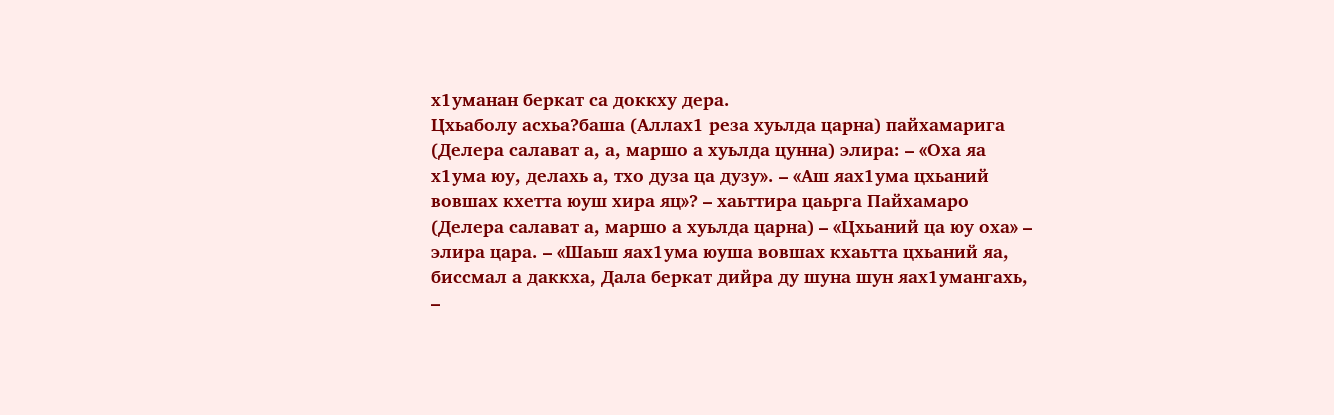х1уманан беркат са доккху дера.
Цхьаболу асхьа?баша (Аллах1 реза хуьлда царна) пайхамарига (Делера салават а, а, маршо а хуьлда цунна) элира: – «Оха яа х1ума юу, делахь а, тхо дуза ца дузу». – «Аш яах1ума цхьаний вовшах кхетта юуш хира яц»? – хаьттира цаьрга Пайхамаро (Делера салават а, маршо а хуьлда царна) – «Цхьаний ца юу оха» – элира цара. – «Шаьш яах1ума юуша вовшах кхаьтта цхьаний яа, биссмал а даккха, Дала беркат дийра ду шуна шун яах1умангахь, –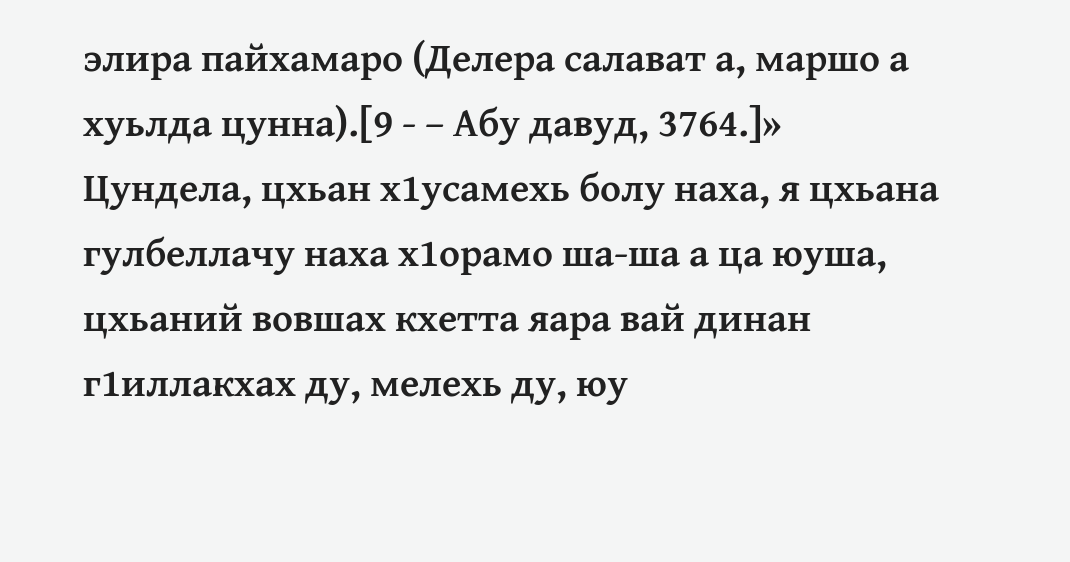элира пайхамаро (Делера салават а, маршо а хуьлда цунна).[9 - – Абу давуд, 3764.]»
Цундела, цхьан х1усамехь болу наха, я цхьана гулбеллачу наха х1орамо ша-ша а ца юуша, цхьаний вовшах кхетта яара вай динан г1иллакхах ду, мелехь ду, юу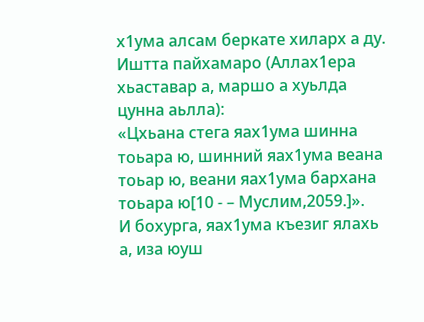х1ума алсам беркате хиларх а ду.
Иштта пайхамаро (Аллах1ера хьаставар а, маршо а хуьлда цунна аьлла):
«Цхьана стега яах1ума шинна тоьара ю, шинний яах1ума веана тоьар ю, веани яах1ума бархана тоьара ю[10 - – Муслим,2059.]».
И бохурга, яах1ума къезиг ялахь а, иза юуш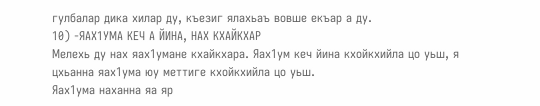гулбалар дика хилар ду, къезиг ялахьаъ вовше екъар а ду.
10) -ЯАХ1УМА КЕЧ А ЙИНА, НАХ КХАЙКХАР
Мелехь ду нах яах1умане кхайкхара. Яах1ум кеч йина кхойкхийла цо уьш, я цхьанна яах1ума юу меттиге кхойкхийла цо уьш.
Яах1ума наханна яа яр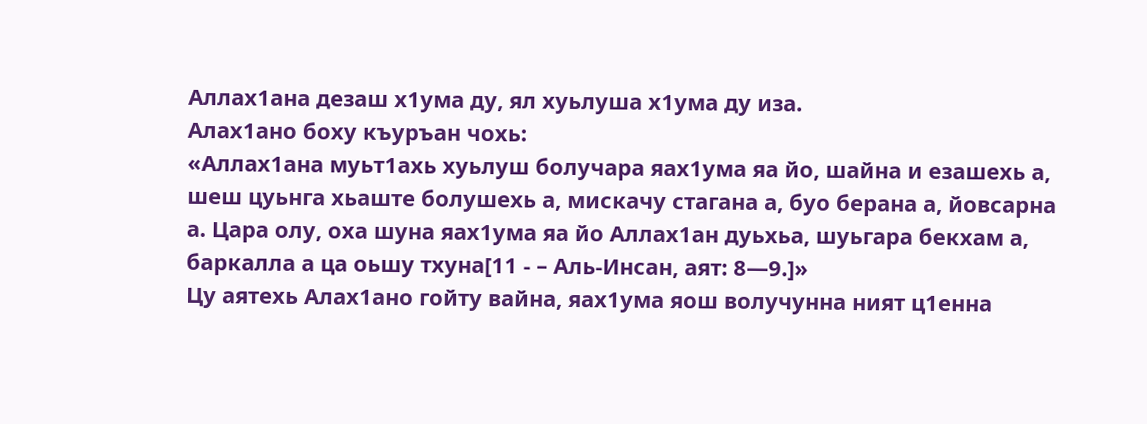Аллах1ана дезаш х1ума ду, ял хуьлуша х1ума ду иза.
Алах1ано боху къуръан чохь:
«Аллах1ана муьт1ахь хуьлуш болучара яах1ума яа йо, шайна и езашехь а, шеш цуьнга хьаште болушехь а, мискачу стагана а, буо берана а, йовсарна а. Цара олу, оха шуна яах1ума яа йо Аллах1ан дуьхьа, шуьгара бекхам а, баркалла а ца оьшу тхуна[11 - – Аль-Инсан, аят: 8—9.]»
Цу аятехь Алах1ано гойту вайна, яах1ума яош волучунна ният ц1енна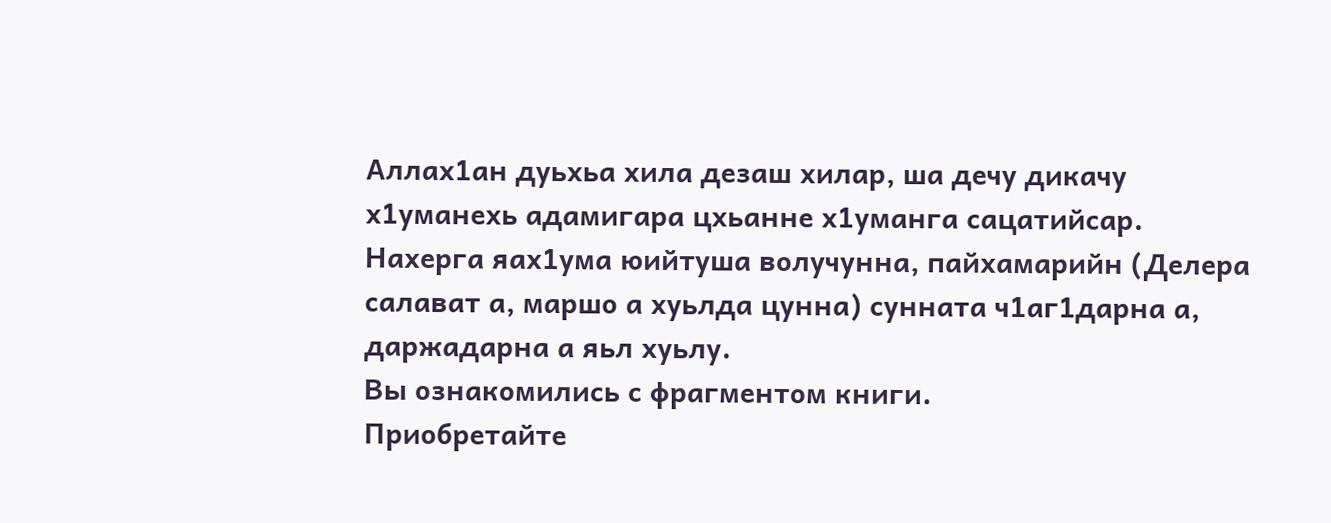Аллах1ан дуьхьа хила дезаш хилар, ша дечу дикачу х1уманехь адамигара цхьанне х1уманга сацатийсар.
Нахерга яах1ума юийтуша волучунна, пайхамарийн (Делера салават а, маршо а хуьлда цунна) сунната ч1аг1дарна а, даржадарна а яьл хуьлу.
Вы ознакомились с фрагментом книги.
Приобретайте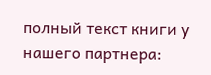полный текст книги у нашего партнера: